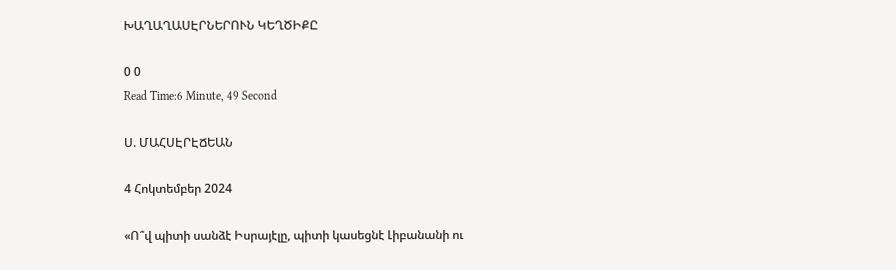ԽԱՂԱՂԱՍԷՐՆԵՐՈՒՆ ԿԵՂԾԻՔԸ

0 0
Read Time:6 Minute, 49 Second

Ս. ՄԱՀՍԷՐԷՃԵԱՆ

4 Հոկտեմբեր 2024

«Ո՞վ պիտի սանձէ Իսրայէլը, պիտի կասեցնէ Լիբանանի ու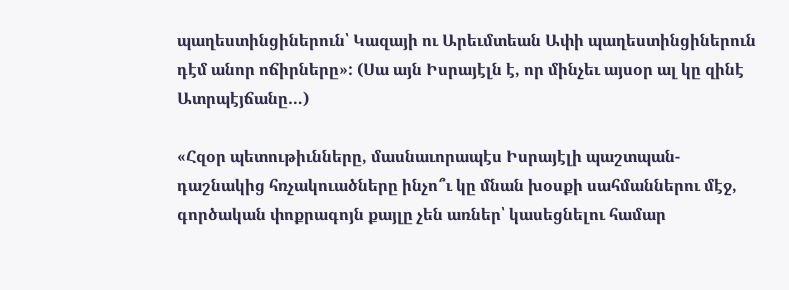պաղեստինցիներուն՝ Կազայի ու Արեւմտեան Ափի պաղեստինցիներուն դէմ անոր ոճիրները»: (Սա այն Իսրայէլն է, որ մինչեւ այսօր ալ կը զինէ Ատրպէյճանը…)

«Հզօր պետութիւնները, մասնաւորապէս Իսրայէլի պաշտպան-դաշնակից հռչակուածները ինչո՞ւ կը մնան խօսքի սահմաններու մէջ, գործական փոքրագոյն քայլը չեն առներ՝ կասեցնելու համար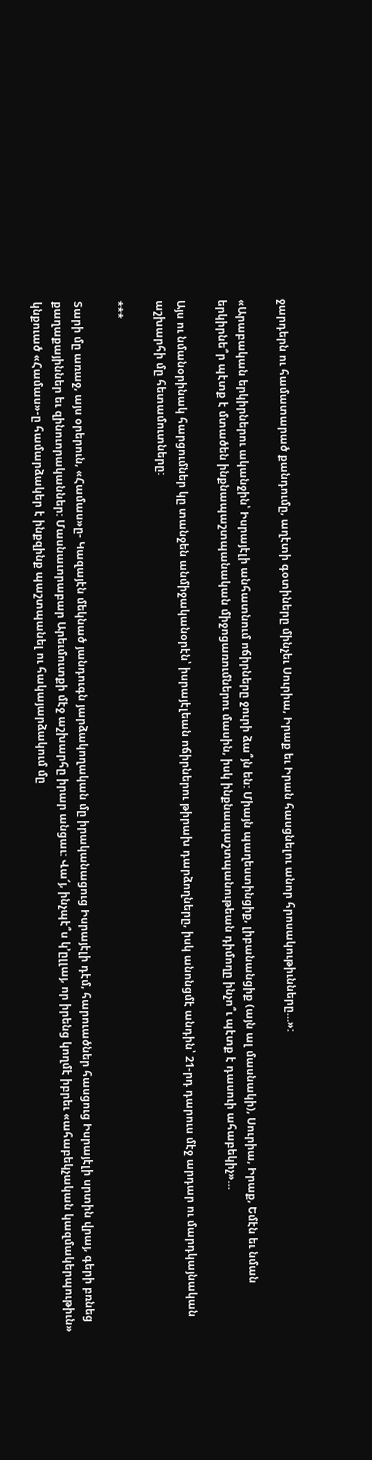ջարդերն ու համատարած քանդումը, աղէտի գօտիները մինչեւ Սուրիա, Իրաք եւ Իրան հասցնելու անոր հրոսակութիւնները…»:

«Արաբական երկիրներու ականջին՝ Իսրայէլի անհատնում ոճիրները ջուրի ձա՞յն են: Միայն պաղեստինցիք, լիբանանցիք (այն ալ մասնակի), Սուրիա, Իրաք, Եմէն եւ նման երկիրնե՞ր պէտք է մտածեն ինքնապաշտպանական միջոցառումներու մասին, իսկ ինքնապաշտպանութեան դիմողը ինչո՞ւ պէտք է դասուի ահաբեկիչ»…

Այս ու նմանօրինակ հարցումներ կը տանջեն անմիջականօրէն՝ իսրայէլեան ոճիրներու թիրախ դարձողները, իսկ անոնցմէ անդին՝ 21-րդ դարուս մէջ արդար ու մարդկայնական աշխարհի մը հետամուտները:

***

Տարի մը առաջ, այս օրերուն, «Համաս»ը- Կազայէն մեկնած յանդուգն յարձակողական մը իրականացուց Իսրայէլի դէմ, հարուածներ հասցուց Իսրայէլի սրտին վրայ, գերի բռնեց քաղաքայիններ եւ զինուորականներ: Մասնաւորաբար Արեւմուտքի մէջ աշխարհը իրար անցաւ: Վա՜յ, ինչպէ՞ս կ’ըլլայ, որ իրենց կողմէ իբրեւ «ահաբեկչական կազմակերպութիւն» կնքուած «Համաս»-ը համարձակեր է ինքզինք պաշտպանել ու հակայարձակում մը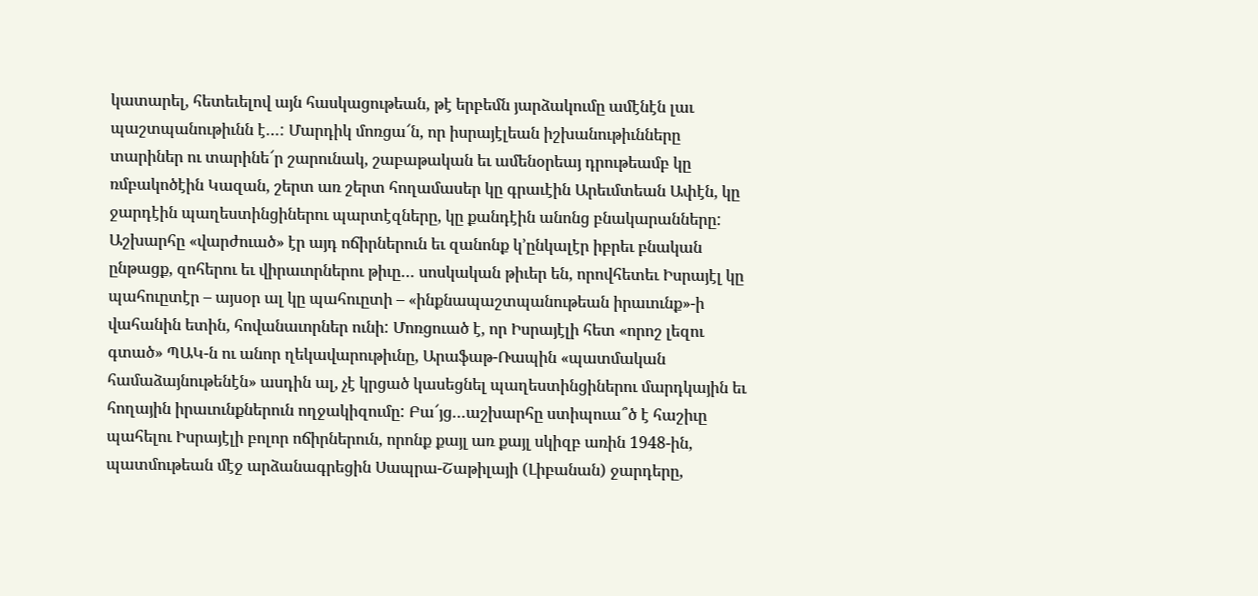կատարել, հետեւելով այն հասկացութեան, թէ երբեմն յարձակումը ամէնէն լաւ պաշտպանութիւնն է…: Մարդիկ մոռցա՜ն, որ իսրայէլեան իշխանութիւնները տարիներ ու տարինե՜ր շարունակ, շաբաթական եւ ամենօրեայ դրութեամբ կը ռմբակոծէին Կազան, շերտ առ շերտ հողամասեր կը գրաւէին Արեւմտեան Ափէն, կը ջարդէին պաղեստինցիներու պարտէզները, կը քանդէին անոնց բնակարանները: Աշխարհը «վարժուած» էր այդ ոճիրներուն եւ զանոնք կ’ընկալէր իբրեւ բնական ընթացք, զոհերու եւ վիրաւորներու թիւը… սոսկական թիւեր են, որովհետեւ Իսրայէլ կը պահուըտէր – այսօր ալ կը պահուըտի – «ինքնապաշտպանութեան իրաւունք»-ի վահանին ետին, հովանաւորներ ունի: Մոռցուած է, որ Իսրայէլի հետ «որոշ լեզու գտած» ՊԱԿ-ն ու անոր ղեկավարութիւնը, Արաֆաթ-Ռապին «պատմական համաձայնութենէն» ասդին ալ, չէ կրցած կասեցնել պաղեստինցիներու մարդկային եւ հողային իրաւունքներուն ողջակիզումը: Բա՜յց…աշխարհը ստիպուա՞ծ է հաշիւը պահելու Իսրայէլի բոլոր ոճիրներուն, որոնք քայլ առ քայլ սկիզբ առին 1948-ին, պատմութեան մէջ արձանագրեցին Սապրա-Շաթիլայի (Լիբանան) ջարդերը,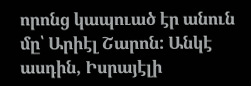որոնց կապուած էր անուն մը՝ Արիէլ Շարոն: Անկէ ասդին, Իսրայէլի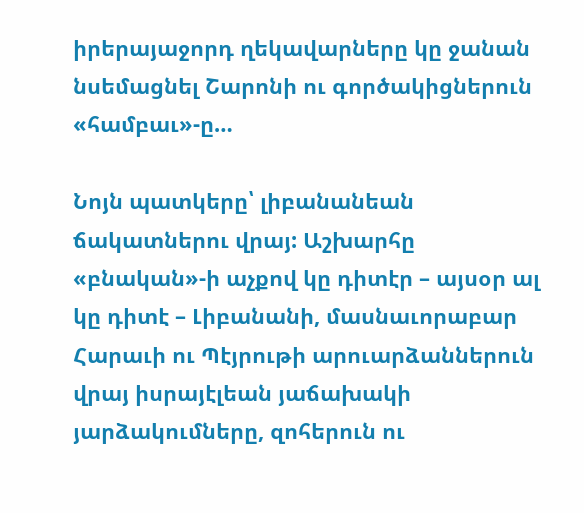իրերայաջորդ ղեկավարները կը ջանան նսեմացնել Շարոնի ու գործակիցներուն «համբաւ»-ը…

Նոյն պատկերը՝ լիբանանեան ճակատներու վրայ: Աշխարհը «բնական»-ի աչքով կը դիտէր – այսօր ալ կը դիտէ – Լիբանանի, մասնաւորաբար Հարաւի ու Պէյրութի արուարձաններուն վրայ իսրայէլեան յաճախակի յարձակումները, զոհերուն ու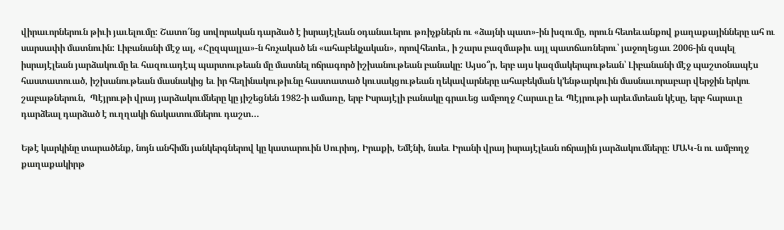վիրաւորներուն թիւի յաւելումը: Շատո՜նց սովորական դարձած է իսրայէլեան օդանաւերու թռիչքներն ու «ձայնի պատ»-ին խզումը, որուն հետեւանքով քաղաքայինները ահ ու սարսափի մատնուին: Լիբանանի մէջ ալ, «Հըզպալլա»-ն հռչակած են «ահաբեկչական», որովհետեւ, ի շարս բազմաթիւ այլ պատճառներու՝ յաջողեցաւ 2006-ին զսպել իսրայէլեան յարձակումը եւ հազուադէպ պարտութեան մը մատնել ոճրագործ իշխանութեան բանակը: Այսօ՞ր, երբ այս կազմակերպութեան՝ Լիբանանի մէջ պաշտօնապէս հաստատուած, իշխանութեան մասնակից եւ իր հեղինակութիւնը հաստատած կուսակցութեան ղեկավարները ահաբեկման կ’ենթարկուին մասնաւորաբար վերջին երկու շաբաթներուն,  Պէյրութի վրայ յարձակումները կը յիշեցնեն 1982-ի ամառը, երբ Իսրայէլի բանակը գրաւեց ամբողջ Հարաւը եւ Պէյրութի արեւմտեան կէսը, երբ հարաւը դարձեալ դարձած է ուղղակի ճակատումներու դաշտ…

Եթէ կարկինը տարածենք, նոյն անհիմն յանկերգներով կը կատարուին Սուրիոյ, Իրաքի, Եմէնի, նաեւ Իրանի վրայ իսրայէլեան ոճրային յարձակումները: ՄԱԿ-ն ու ամբողջ քաղաքակիրթ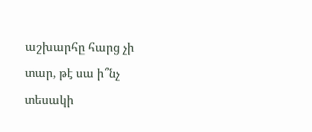աշխարհը հարց չի տար, թէ սա ի՞նչ տեսակի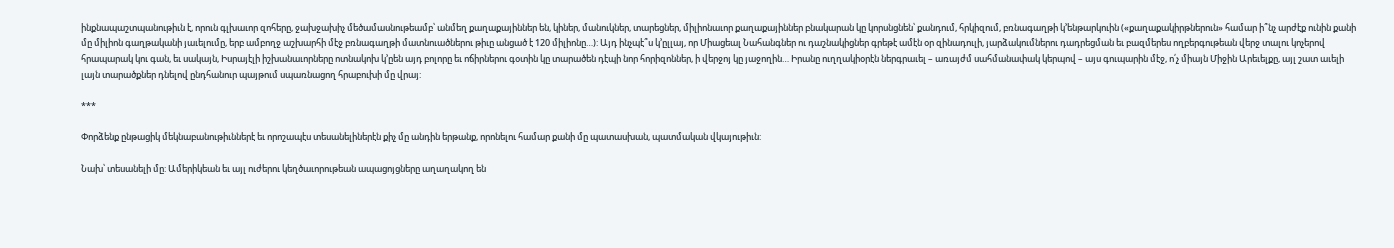ինքնապաշտպանութիւն է, որուն գլխաւոր զոհերը, ջախջախիչ մեծամասնութեամբ՝ անմեղ քաղաքայիններ են, կիներ, մանուկներ, տարեցներ, միլիոնաւոր քաղաքայիններ բնակարան կը կորսնցնեն՝ քանդում, հրկիզում, բռնագաղթի կ’ենթարկուին («քաղաքակիրթներուն» համար ի՞նչ արժէք ունին քանի մը միլիոն գաղթականի յաւելումը, երբ ամբողջ աշխարհի մէջ բռնագաղթի մատնուածներու թիւը անցած է 120 միլիոնը…): Այդ ինչպէ՞ս կ’ըլլայ, որ Միացեալ Նահանգներ ու դաշնակիցներ գրեթէ ամէն օր զինադուլի, յարձակումներու դադրեցման եւ բազմերես ողբերգութեան վերջ տալու կոչերով հրապարակ կու գան, եւ սակայն, Իսրայէլի իշխանաւորները ոտնակոխ կ’ըեն այդ բոլորը եւ ոճիրներու գօտին կը տարածեն դէպի նոր հորիզոններ, ի վերջոյ կը յաջողին… Իրանը ուղղակիօրէն ներգրաւել – առայժմ սահմանափակ կերպով – այս գուպարին մէջ, ո՛չ միայն Միջին Արեւելքը, այլ շատ աւելի լայն տարածքներ դնելով ընդհանուր պայթում սպառնացող հրաբուխի մը վրայ:

***

Փորձենք ընթացիկ մեկնաբանութիւններէ եւ որոշապէս տեսանելիներէն քիչ մը անդին երթանք, որոնելու համար քանի մը պատասխան, պատմական վկայութիւն:

Նախ՝ տեսանելի մը: Ամերիկեան եւ այլ ուժերու կեղծաւորութեան ապացոյցները աղաղակող են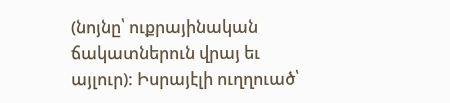(նոյնը՝ ուքրայինական ճակատներուն վրայ եւ այլուր): Իսրայէլի ուղղուած՝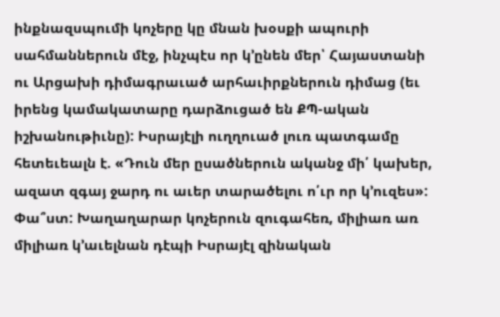ինքնազսպումի կոչերը կը մնան խօսքի ապուրի սահմաններուն մէջ, ինչպէս որ կ’ընեն մեր՝ Հայաստանի ու Արցախի դիմագրաւած արհաւիրքներուն դիմաց (եւ իրենց կամակատարը դարձուցած են ՔՊ-ական իշխանութիւնը): Իսրայէլի ուղղուած լուռ պատգամը հետեւեալն է. «Դուն մեր ըսածներուն ականջ մի՛ կախեր, ազատ զգայ ջարդ ու աւեր տարածելու ո՛ւր որ կ’ուզես»: Փա՞ստ: Խաղաղարար կոչերուն զուգահեռ, միլիառ առ միլիառ կ’աւելնան դէպի Իսրայէլ զինական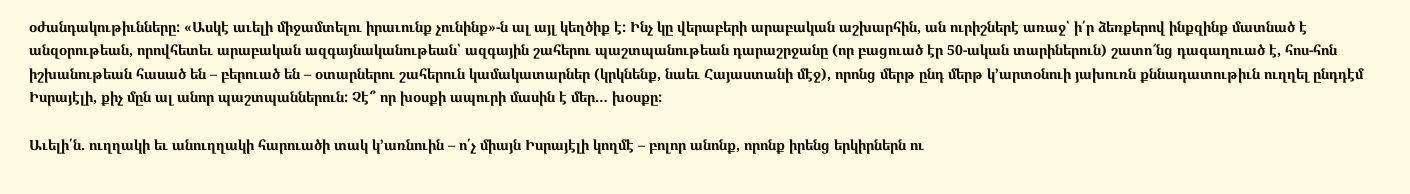օժանդակութիւնները: «Ասկէ աւելի միջամտելու իրաւունք չունինք»-ն ալ այլ կեղծիք է: Ինչ կը վերաբերի արաբական աշխարհին, ան ուրիշներէ առաջ՝ ի՛ր ձեռքերով ինքզինք մատնած է անզօրութեան, որովհետեւ արաբական ազգայնականութեան՝ ազգային շահերու պաշտպանութեան դարաշրջանը (որ բացուած էր 50-ական տարիներուն) շատո՜նց դագաղուած է, հոս-հոն իշխանութեան հասած են – բերուած են – օտարներու շահերուն կամակատարներ (կրկնենք, նաեւ Հայաստանի մէջ), որոնց մերթ ընդ մերթ կ’արտօնուի յախուռն քննադատութիւն ուղղել ընդդէմ Իսրայէլի, քիչ մըն ալ անոր պաշտպաններուն: Չէ՞ որ խօսքի ապուրի մասին է մեր… խօսքը:

Աւելի՛ն. ուղղակի եւ անուղղակի հարուածի տակ կ’առնուին – ո՛չ միայն Իսրայէլի կողմէ – բոլոր անոնք, որոնք իրենց երկիրներն ու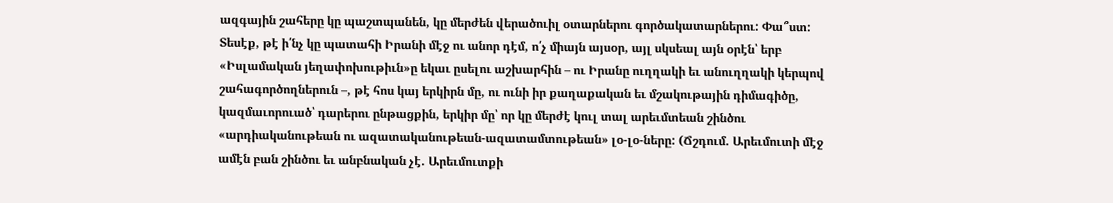ազգային շահերը կը պաշտպանեն, կը մերժեն վերածուիլ օտարներու գործակատարներու: Փա՞ստ: Տեսէք, թէ ի՛նչ կը պատահի Իրանի մէջ ու անոր դէմ, ո՛չ միայն այսօր, այլ սկսեալ այն օրէն՝ երբ «Իսլամական յեղափոխութիւն»ը եկաւ ըսելու աշխարհին – ու Իրանը ուղղակի եւ անուղղակի կերպով շահագործողներուն –, թէ հոս կայ երկիրն մը, ու ունի իր քաղաքական եւ մշակութային դիմագիծը, կազմաւորուած՝ դարերու ընթացքին, երկիր մը՝ որ կը մերժէ կուլ տալ արեւմտեան շինծու «արդիականութեան ու ազատականութեան-ազատամտութեան» լօ-լօ-ները: (Ճշդում. Արեւմուտի մէջ ամէն բան շինծու եւ անբնական չէ. Արեւմուտքի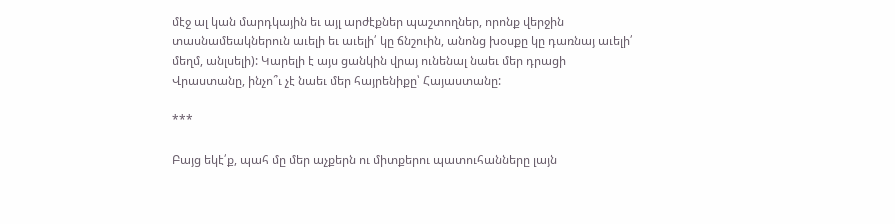մէջ ալ կան մարդկային եւ այլ արժէքներ պաշտողներ, որոնք վերջին տասնամեակներուն աւելի եւ աւելի՛ կը ճնշուին, անոնց խօսքը կը դառնայ աւելի՛ մեղմ, անլսելի): Կարելի է այս ցանկին վրայ ունենալ նաեւ մեր դրացի Վրաստանը, ինչո՞ւ չէ նաեւ մեր հայրենիքը՝ Հայաստանը:

***

Բայց եկէ՛ք, պահ մը մեր աչքերն ու միտքերու պատուհանները լայն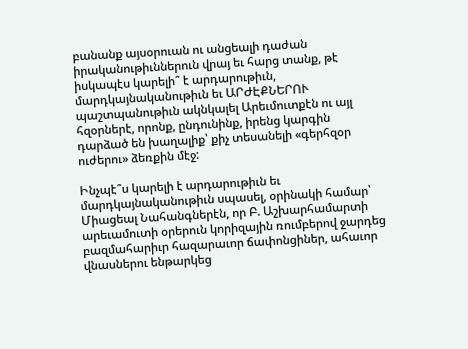բանանք այսօրուան ու անցեալի դաժան իրականութիւններուն վրայ եւ հարց տանք, թէ իսկապէս կարելի՞ է արդարութիւն, մարդկայնականութիւն եւ ԱՐԺԷՔՆԵՐՈՒ պաշտպանութիւն ակնկալել Արեւմուտքէն ու այլ հզօրներէ, որոնք, ընդունինք, իրենց կարգին դարձած են խաղալիք՝ քիչ տեսանելի «գերհզօր ուժերու» ձեռքին մէջ:

Ինչպէ՞ս կարելի է արդարութիւն եւ մարդկայնականութիւն սպասել, օրինակի համար՝  Միացեալ Նահանգներէն, որ Բ. Աշխարհամարտի արեւամուտի օրերուն կորիզային ռումբերով ջարդեց բազմահարիւր հազարաւոր ճափոնցիներ, ահաւոր վնասներու ենթարկեց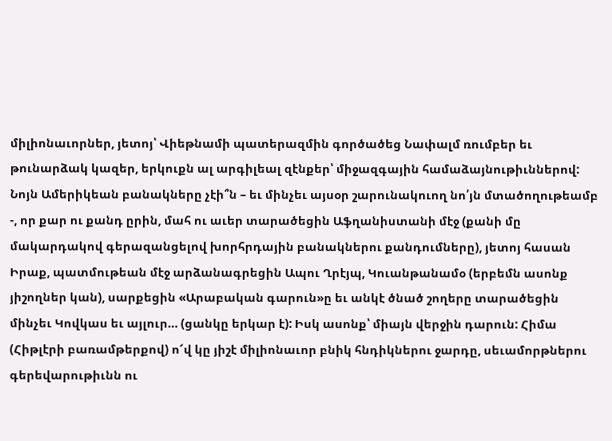միլիոնաւորներ, յետոյ՝ Վիեթնամի պատերազմին գործածեց Նափալմ ռումբեր եւ թունարձակ կազեր, երկուքն ալ արգիլեալ զէնքեր՝ միջազգային համաձայնութիւններով: Նոյն Ամերիկեան բանակները չէի՞ն – եւ մինչեւ այսօր շարունակուող նո՛յն մտածողութեամբ -, որ քար ու քանդ ըրին, մահ ու աւեր տարածեցին Աֆղանիստանի մէջ (քանի մը մակարդակով գերազանցելով խորհրդային բանակներու քանդումները), յետոյ հասան Իրաք, պատմութեան մէջ արձանագրեցին Ապու Ղրէյպ, Կուանթանամօ (երբեմն ասոնք յիշողներ կան), սարքեցին «Արաբական գարուն»ը եւ անկէ ծնած շողերը տարածեցին մինչեւ Կովկաս եւ այլուր… (ցանկը երկար է): Իսկ ասոնք՝ միայն վերջին դարուն: Հիմա (Հիթլէրի բառամթերքով) ո՜վ կը յիշէ միլիոնաւոր բնիկ հնդիկներու ջարդը, սեւամորթներու գերեվարութիւնն ու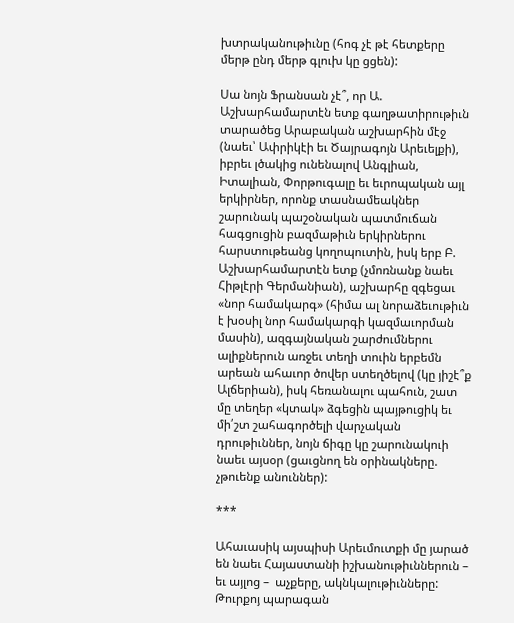խտրականութիւնը (հոգ չէ թէ հետքերը մերթ ընդ մերթ գլուխ կը ցցեն):

Սա նոյն Ֆրանսան չէ՞, որ Ա. Աշխարհամարտէն ետք գաղթատիրութիւն տարածեց Արաբական աշխարհին մէջ (նաեւ՝ Ափրիկէի եւ Ծայրագոյն Արեւելքի), իբրեւ լծակից ունենալով Անգլիան, Իտալիան, Փորթուգալը եւ եւրոպական այլ երկիրներ, որոնք տասնամեակներ շարունակ պաշօնական պատմուճան հագցուցին բազմաթիւն երկիրներու հարստութեանց կողոպուտին, իսկ երբ Բ. Աշխարհամարտէն ետք (չմոռնանք նաեւ Հիթլէրի Գերմանիան), աշխարհը զգեցաւ «նոր համակարգ» (հիմա ալ նորաձեւութիւն է խօսիլ նոր համակարգի կազմաւորման մասին), ազգայնական շարժումներու ալիքներուն առջեւ տեղի տուին երբեմն արեան ահաւոր ծովեր ստեղծելով (կը յիշէ՞ք Ալճերիան), իսկ հեռանալու պահուն, շատ մը տեղեր «կտակ» ձգեցին պայթուցիկ եւ մի՛շտ շահագործելի վարչական դրութիւններ, նոյն ճիգը կը շարունակուի նաեւ այսօր (ցաւցնող են օրինակները. չթուենք անուններ):

***

Ահաւասիկ այսպիսի Արեւմուտքի մը յարած են նաեւ Հայաստանի իշխանութիւններուն – եւ այլոց –  աչքերը, ակնկալութիւնները: Թուրքոյ պարագան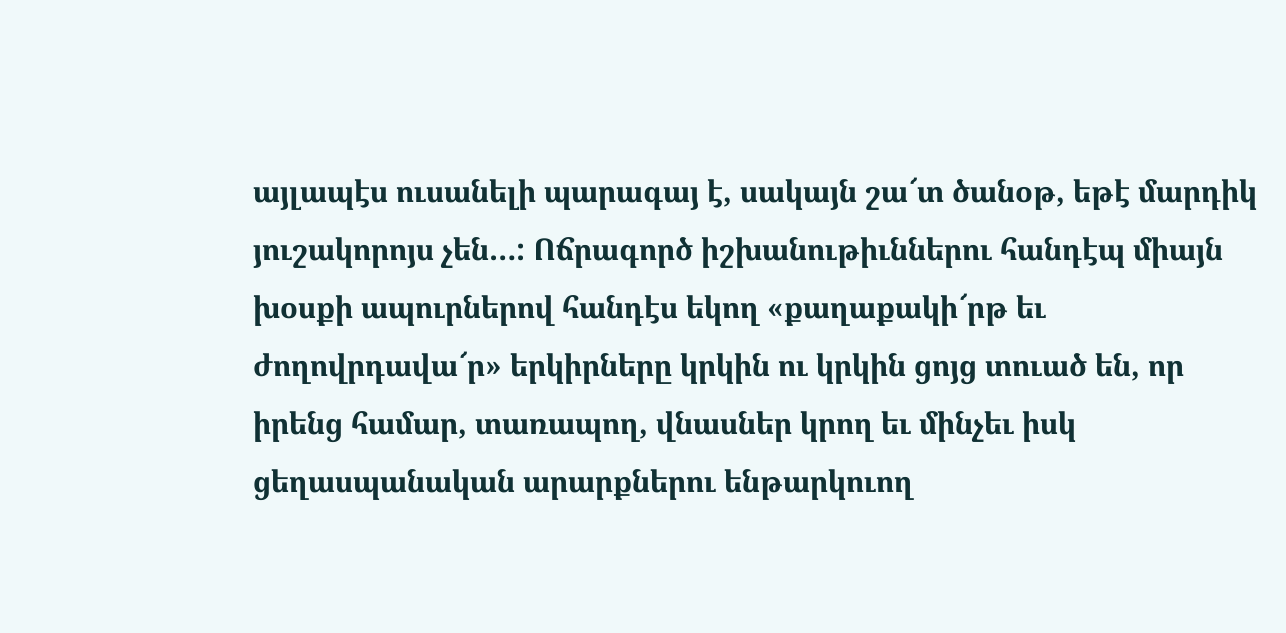այլապէս ուսանելի պարագայ է, սակայն շա՜տ ծանօթ, եթէ մարդիկ յուշակորոյս չեն…: Ոճրագործ իշխանութիւններու հանդէպ միայն խօսքի ապուրներով հանդէս եկող «քաղաքակի՜րթ եւ ժողովրդավա՜ր» երկիրները կրկին ու կրկին ցոյց տուած են, որ իրենց համար, տառապող, վնասներ կրող եւ մինչեւ իսկ ցեղասպանական արարքներու ենթարկուող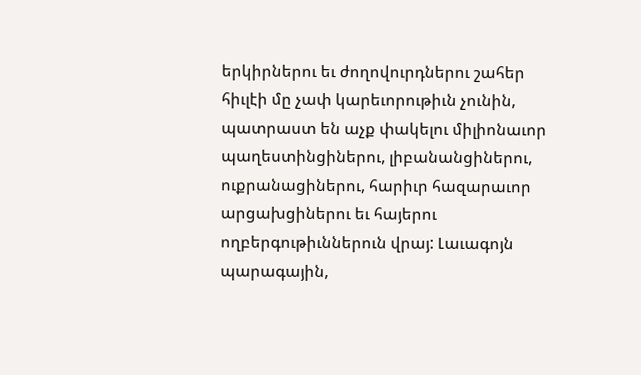երկիրներու եւ ժողովուրդներու շահեր հիւլէի մը չափ կարեւորութիւն չունին, պատրաստ են աչք փակելու միլիոնաւոր պաղեստինցիներու, լիբանանցիներու, ուքրանացիներու, հարիւր հազարաւոր արցախցիներու եւ հայերու ողբերգութիւններուն վրայ: Լաւագոյն պարագային,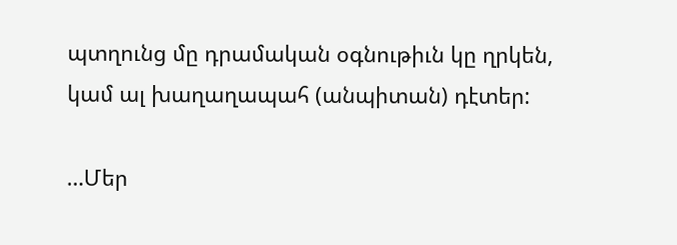պտղունց մը դրամական օգնութիւն կը ղրկեն, կամ ալ խաղաղապահ (անպիտան) դէտեր:

…Մեր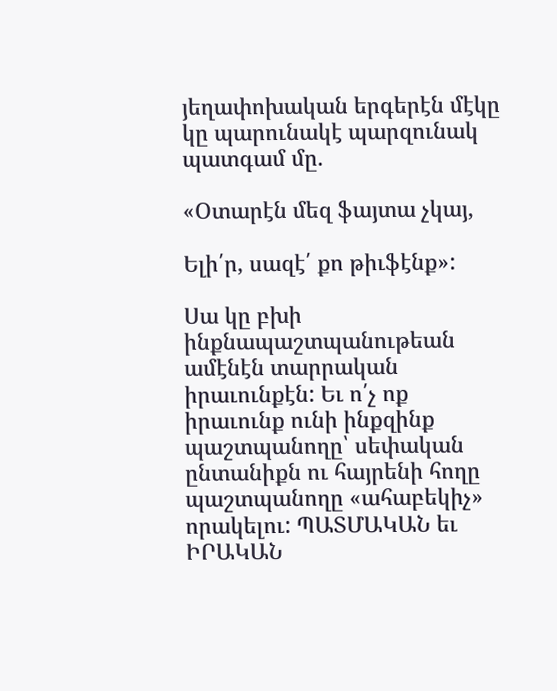յեղափոխական երգերէն մէկը կը պարունակէ պարզունակ պատգամ մը.

«Օտարէն մեզ ֆայտա չկայ,

Ելի՛ր, սազէ՛ քո թիւֆէնք»:

Սա կը բխի ինքնապաշտպանութեան ամէնէն տարրական իրաւունքէն: Եւ ո՛չ ոք իրաւունք ունի ինքզինք պաշտպանողը՝ սեփական ընտանիքն ու հայրենի հողը պաշտպանողը «ահաբեկիչ» որակելու: ՊԱՏՄԱԿԱՆ եւ ԻՐԱԿԱՆ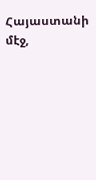Հայաստանի մէջ,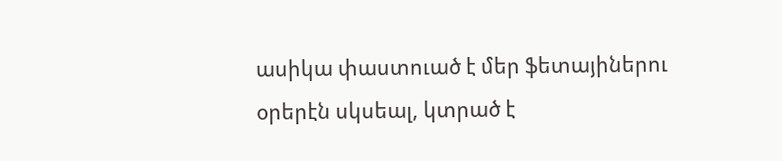ասիկա փաստուած է մեր ֆետայիներու օրերէն սկսեալ, կտրած է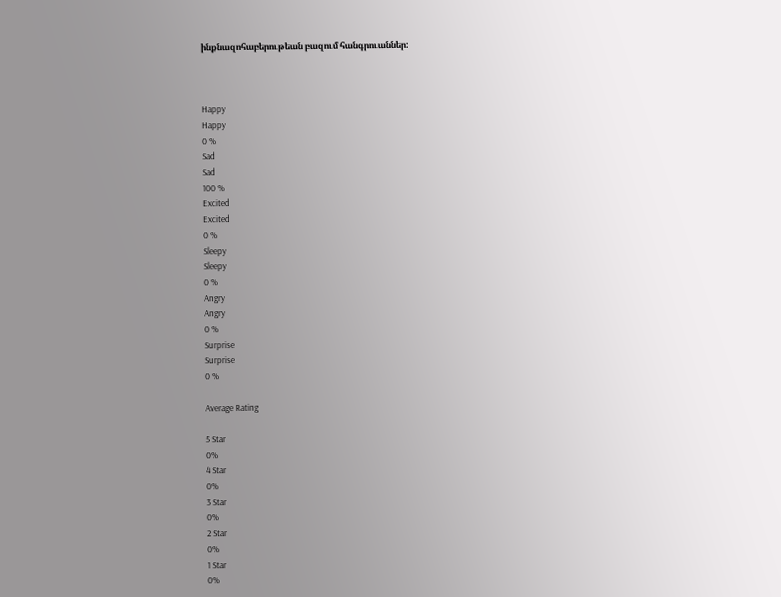ինքնազոհաբերութեան բազում հանգրուաններ:



Happy
Happy
0 %
Sad
Sad
100 %
Excited
Excited
0 %
Sleepy
Sleepy
0 %
Angry
Angry
0 %
Surprise
Surprise
0 %

Average Rating

5 Star
0%
4 Star
0%
3 Star
0%
2 Star
0%
1 Star
0%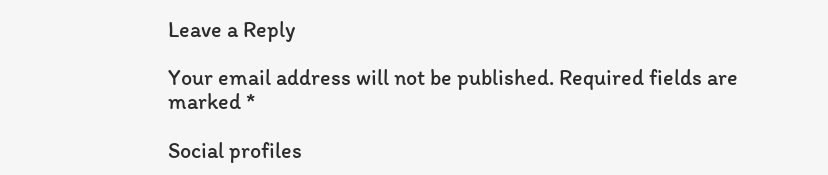Leave a Reply

Your email address will not be published. Required fields are marked *

Social profiles